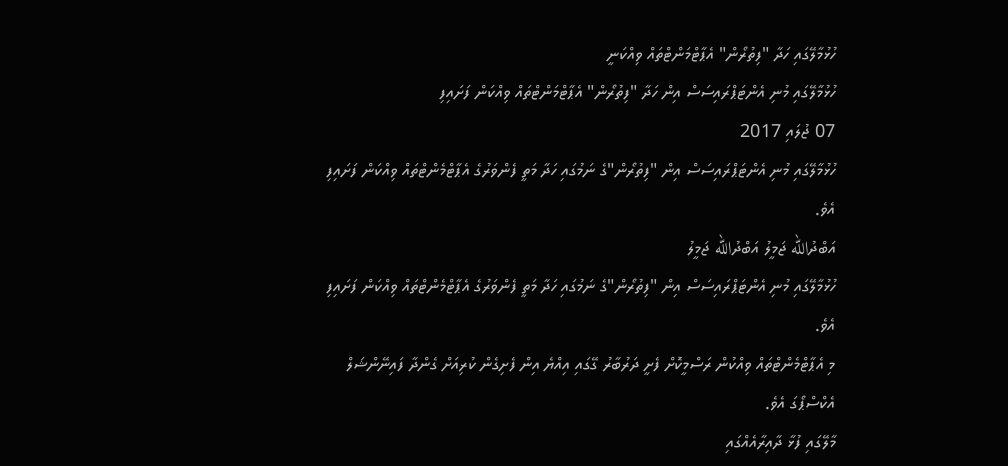ހުޅުމާލޭގައި ހަދާ "ފިތުރޯން" އެޕާޓްމަންޓްތައް ވިއްކަނީ
ހުޅުމާލޭގައި މުނި އެންޓަޕްރައިސަސް އިން ހަދާ "ފިތުރޯން" އެޕާޓްމަންޓްތައް ވިއްކަން ފަށައިފި
07 ޖުލައި 2017
ހުޅުމާލޭގައި މުނި އެންޓަޕްރައިސަސް އިން "ފިތުރޯން"ގެ ނަމުގައި ހަދާ މަތީ ފެންވަރުގެ އެޕާޓްމެންޓްތައް ވިއްކަން ފަށައިފި އެވެ.
އަބްދުالله ޖަމީލު އަބްދުالله ޖަމީލު
ހުޅުމާލޭގައި މުނި އެންޓަޕްރައިސަސް އިން "ފިތުރޯން"ގެ ނަމުގައި ހަދާ މަތީ ފެންވަރުގެ އެޕާޓްމެންޓްތައް ވިއްކަން ފަށައިފި އެވެ.
މި އެޕާޓްމެންޓްތައް ވިއްކުން ރަސްމީކޮށް ފެށީ ދަރުބާރު ގޭގައި އިއްޔެ އިން ފެށިގެން ކުރިއަށް ގެންދާ ފައިނޭންޝަލް އެކްސްޕޯގަ އެވެ.
މާލޭގައި ފުޅާ ދާއިރާއެއްގައި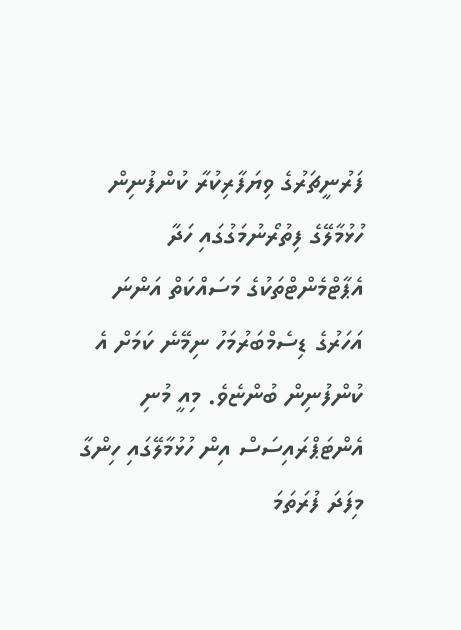ފަރުނީޗަރުގެ ވިޔަފާރިކުރާ ކުންފުނިން ހުޅުމާލޭގެ ފިތުރޯނުމަގުގައި ހަދާ އެޕާޓްމެންޓްތަކުގެ މަސައްކަތް އަންނަ އަހަރުގެ ޑިސެމްބަރުމަހު ނިމޭނެ ކަމަށް އެ ކުންފުނިން ބުންޏެވެ. މިއީ މުނި އެންޓަޕްރައިސަސް އިން ހުޅުމާލޭގައި ހިންގާ މިފަދަ ފުރަތަމަ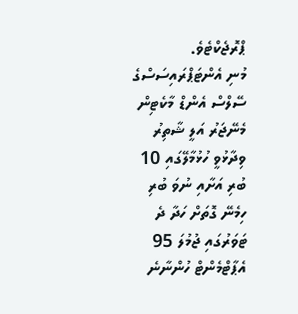ޕްރޮޖެކްޓެވެ.
މުނި އެންޓަޕްރައިސަސްގެ ސޭލްސް އެންޑް މާކެޓިން މެނޭޖަރު އަލީ ޝާތިރު ވިދާޅުވީ ހުޅުމާލޭގައި 10 ބުރި އަށާއި ނުވަ ބުރި ހިމެނޭ ގޮތަށް ހަދާ ދެ ޓަވަރުގައި ޖުމުލަ 95 އެޕާޓްމެންޓް ހުންނާނެ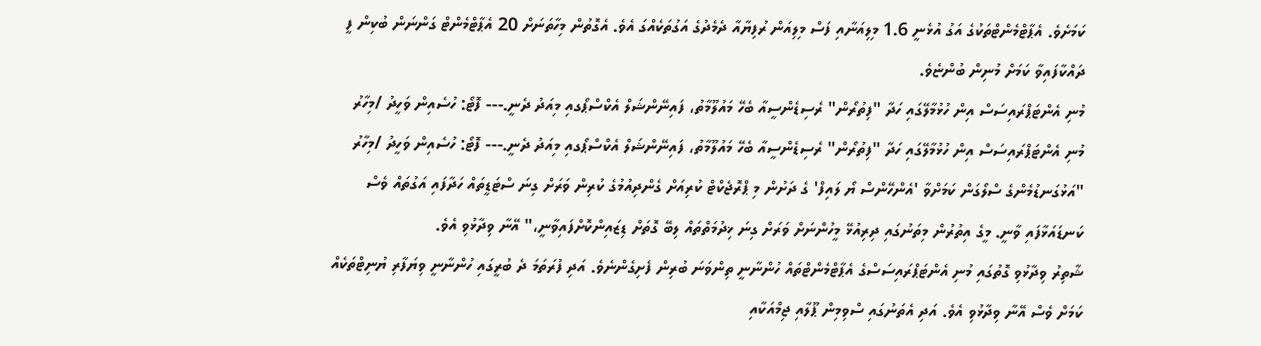ކަމަށެވެ. އެޕާޓްމެންޓްތަކުގެ އަގު އުޅެނީ 1.6 މިލިއަނާއި ފަސް މިލިއަން ރުފިޔާއާ ދެމެދުގެ އަގުތަކެއްގަ އެވެ. އެގޮތުން މިހާތަނަށް 20 އެޕާޓްމެންޓް ގަންނަން ބުކިން ފީ ދައްކާފައިވާ ކަމަށް މުނިން ބުންޏެވެ.
މުނި އެންޓަޕްރައިސަސް އިން ހުޅުމާލޭގައި ހަދާ "ފިތުރޯން" ރެސިޑެންސީއާ ބެހޭ މައުލޫމާތު، ފައިނޭންޝަލް އެކްސްޕޯގއި މިއަދު ދެނީ.--- ފޮޓޯ: ހުސެއިން ވަހީދު /މިހާރު
މުނި އެންޓަޕްރައިސަސް އިން ހުޅުމާލޭގައި ހަދާ "ފިތުރޯން" ރެސިޑެންސީއާ ބެހޭ މައުލޫމާތު، ފައިނޭންޝަލް އެކްސްޕޯގއި މިއަދު ދެނީ.--- ފޮޓޯ: ހުސެއިން ވަހީދު /މިހާރު
"އަޅުގަނޑުމެންގެ ސްލޯގަން ކަމަށްވާ 'އެންހޭންސް ޔޯ ލައިފް' ގެ ދަށުން މި ޕްރޮޖެކްޓް ކުރިއަށް ގެންދިއުމުގެ ކުރިން ވަރަށް ގިނަ ސްޓަޑީތައް ހަދާފައި އަގުތައް ވެސް ކަނޑައަޅާފައި ވާނީ. މީގެ އިތުރުން މިތަނުގައި ދިރިއުޅޭ މީހުންނަށް ވަރަށް ގިނަ ޚިދުމަތްތައް ލިބޭ ގޮތަށް ޑިޒައިންކޮށްފައިވާނީ،" އޭނާ ވިދާޅުވި އެވެ.
ޝާތިރު ވިދާޅުވި ގޮތުގައި މުނި އެންޓަޕްރައިސަސްގެ އެޕާޓްމެންޓްތައް ހުންނާނީ ތިންވަނަ ބުރިން ފެށިގެންނެވެ. އަދި ފުރަތަމަ ދެ ބުރީގައި ހުންނާނީ ވިޔަފާރި ޔުނިޓްތަކެއް ކަމަށް ވެސް އޭނާ ވިދާޅުވި އެވެ. އަދި އެތަނުގައި ސްވިމިން ޕޫލާއި ޖިމްއަކާއި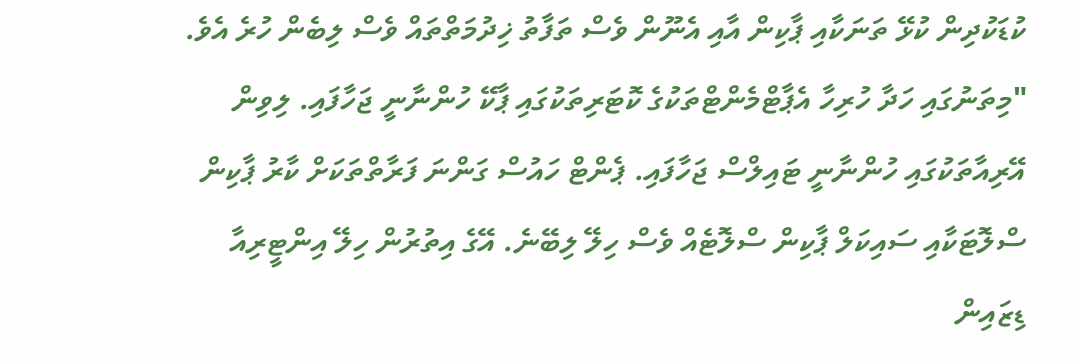ކުޑަކުދިން ކުޅޭ ތަނަކާއި ޕާކިން އާއި އެނޫން ވެސް ތަފާތު ޚިދުމަތްތައް ވެސް ލިބެން ހުރެ އެވެ.
"މިތަނުގައި ހަދާ ހުރިހާ އެޕާޓްމެންޓްތަކުގެ ކޮޓަރިތަކުގައި ޕާކޭ ހުންނާނީ ޖަހާފައި. ލިވިން އޭރިއާތަކުގައި ހުންނާނީ ޓައިލްސް ޖަހާފައި. ޕެންޓް ހައުސް ގަންނަ ފަރާތްތަކަށް ކާރު ޕާކިން ސްލޮޓަކާއި ސައިކަލް ޕާކިން ސްލޮޓެއް ވެސް ހިލޭ ލިބޭނެ. އޭގެ އިތުރުން ހިލޭ އިންޓީރިއާ ޑިޒައިން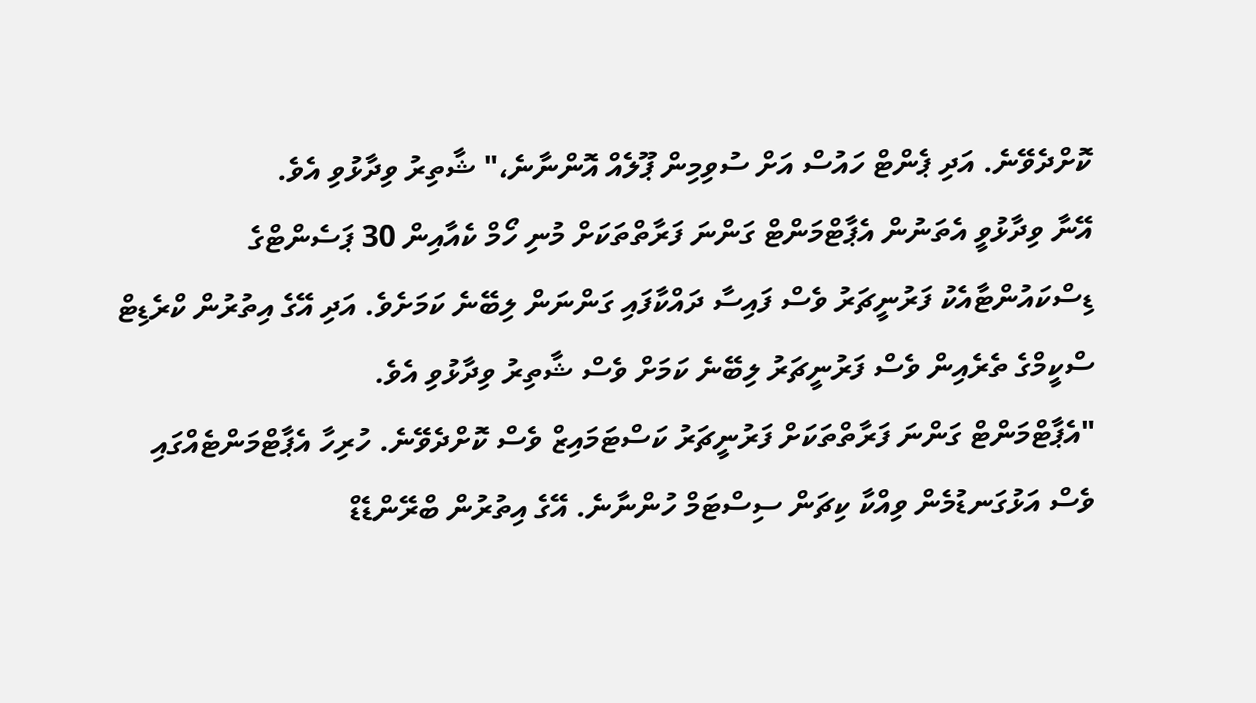ކޮށްދެވޭނެ. އަދި ޕެންޓް ހައުސް އަށް ސުވިމިން ޕޫލެއް އޮންނާނެ،" ޝާތިރު ވިދާޅުވި އެވެ.
އޭނާ ވިދާޅުވީ އެތަނުން އެޕާޓްމަންޓް ގަންނަ ފަރާތްތަކަށް މުނި ހޯމް ކެއާއިން 30 ޕަސެންޓްގެ ޑިސްކައުންޓާއެކު ފަރުނީޗަރު ވެސް ފައިސާ ދައްކާފައި ގަންނަން ލިބޭނެ ކަމަށެވެ. އަދި އޭގެ އިތުރުން ކްރެޑިޓް ސްކީމްގެ ތެރެއިން ވެސް ފަރުނީޗަރު ލިބޭނެ ކަމަށް ވެސް ޝާތިރު ވިދާޅުވި އެވެ.
"އެޕާޓްމަންޓް ގަންނަ ފަރާތްތަކަށް ފަރުނީޗަރު ކަސްޓަމައިޒް ވެސް ކޮށްދެވޭނެ. ހުރިހާ އެޕާޓްމަންޓެއްގައި ވެސް އަޅުގަނޑުމެން ވިއްކާ ކިޗަން ސިސްޓަމް ހުންނާނެ. އޭގެ އިތުރުން ބްރޭންޑެޑް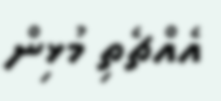އެއްޗެތި މުޅިން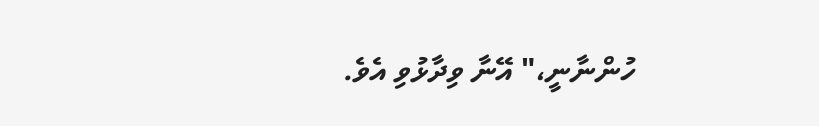ހުންނާނީ،" އޭނާ ވިދާޅުވި އެވެ.